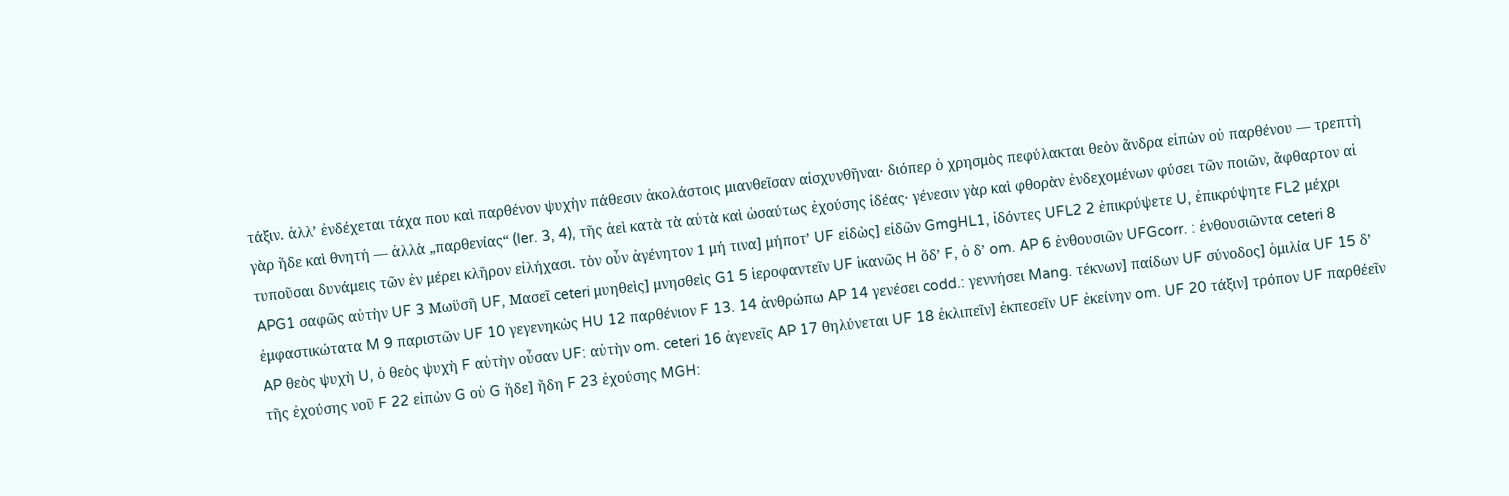τάξιν. ἀλλ’ ἐνδέχεται τάχα που καὶ παρθένον ψυχὴν πάθεσιν ἀκολάστοις μιανθεῖσαν αἰσχυνθῆναι· διόπερ ὁ χρησμὸς πεφύλακται θεὸν ἄνδρα εἰπὼν οὐ παρθένου — τρεπτὴ γὰρ ἥδε καὶ θνητή — ἀλλὰ „παρθενίας“ (Ier. 3, 4), τῆς ἀεὶ κατὰ τὰ αὐτὰ καὶ ὡσαύτως ἐχούσης ἰδέας· γένεσιν γὰρ καὶ φθορὰν ἐνδεχομένων φύσει τῶν ποιῶν, ἄφθαρτον αἱ τυποῦσαι δυνάμεις τῶν ἐν μέρει κλῆρον εἰλήχασι. τὸν οὖν ἀγένητον 1 μή τινα] μήποτ’ UF εἰδὼς] εἰδῶν GmgHL1, ἰδόντες UFL2 2 ἐπικρύψετε U, ἐπικρύψητε FL2 μέχρι APG1 σαφῶς αὐτὴν UF 3 Μωϋσῆ UF, Μασεῖ ceteri μυηθεὶς] μνησθεὶς G1 5 ἱεροφαντεῖν UF ἱκανῶς H ὅδ’ F, ὁ δ’ om. AP 6 ἐνθουσιῶν UFGcorr. : ἐνθουσιῶντα ceteri 8 ἐμφαστικώτατα M 9 παριστῶν UF 10 γεγενηκὼς HU 12 παρθένιον F 13. 14 ἀνθρώπω AP 14 γενέσει codd.: γεννήσει Mang. τέκνων] παίδων UF σύνοδος] ὁμιλία UF 15 δ’ AP θεὸς ψυχὴ U, ὁ θεὸς ψυχὴ F αὐτὴν οὖσαν UF: αὐτὴν om. ceteri 16 ἀγενεῖς AP 17 θηλύνεται UF 18 ἐκλιπεῖν] ἐκπεσεῖν UF ἐκείνην om. UF 20 τάξιν] τρόπον UF παρθέεῖν τῆς ἐχούσης νοῦ F 22 εἰπὼν G οὐ G ἥδε] ἤδη F 23 ἐχούσης MGH: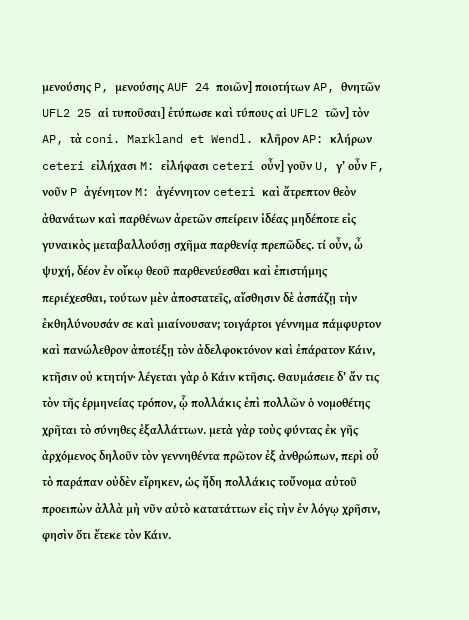μενούσης P, μενούσης AUF 24 ποιῶν] ποιοτήτων AP, θνητῶν UFL2 25 αἱ τυποῦσαι] ἐτύπωσε καὶ τύπους αἱ UFL2 τῶν] τὸν AP, τὰ coni. Markland et Wendl. κλῆρον AP: κλήρων ceteri εἰλήχασι M: εἰλήφασι ceteri οὖν] γοῦν U, γ’ οὖν F, νοῦν P ἀγένητον M: ἀγέννητον ceteri καὶ ἄτρεπτον θεὸν ἀθανάτων καὶ παρθένων ἀρετῶν σπείρειν ἰδέας μηδέποτε εἰς γυναικὸς μεταβαλλούσῃ σχῆμα παρθενίᾳ πρεπῶδες. τί οὖν, ὦ ψυχή, δέον ἐν οἴκῳ θεοῦ παρθενεύεσθαι καὶ ἐπιστήμης περιέχεσθαι, τούτων μὲν ἀποστατεῖς, αἴσθησιν δὲ ἀσπάζῃ τὴν ἐκθηλύνουσάν σε καὶ μιαίνουσαν; τοιγάρτοι γέννημα πάμφυρτον καὶ πανώλεθρον ἀποτέξῃ τὸν ἀδελφοκτόνον καὶ ἐπάρατον Κάιν, κτῆσιν οὐ κτητήν· λέγεται γὰρ ὁ Κάιν κτῆσις. Θαυμάσειε δ’ ἄν τις τὸν τῆς ἑρμηνείας τρόπον, ᾧ πολλάκις ἐπὶ πολλῶν ὁ νομοθέτης χρῆται τὸ σύνηθες ἐξαλλάττων. μετὰ γὰρ τοὺς φύντας ἐκ γῆς ἀρχόμενος δηλοῦν τὸν γεννηθέντα πρῶτον ἐξ ἀνθρώπων, περὶ οὗ τὸ παράπαν οὐδὲν εἴρηκεν, ὡς ἤδη πολλάκις τοὔνομα αὐτοῦ προειπὼν ἀλλὰ μὴ νῦν αὐτὸ κατατάττων εἰς τὴν ἐν λόγῳ χρῆσιν, φησὶν ὅτι ἔτεκε τὸν Κάιν.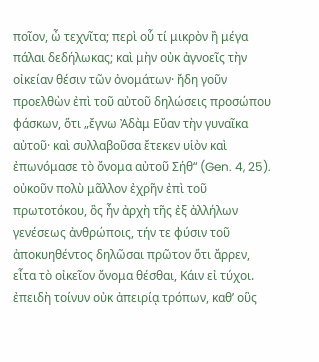ποῖον, ὦ τεχνῖτα; περὶ οὗ τί μικρὸν ἢ μέγα πάλαι δεδήλωκας; καὶ μὴν οὐκ ἀγνοεῖς τὴν οἰκείαν θέσιν τῶν ὀνομάτων· ἤδη γοῦν προελθὼν ἐπὶ τοῦ αὐτοῦ δηλώσεις προσώπου φάσκων, ὅτι „ἔγνω Ἀδὰμ Εὔαν τὴν γυναῖκα αὐτοῦ· καὶ συλλαβοῦσα ἔτεκεν υἱὸν καὶ ἐπωνόμασε τὸ ὄνομα αὐτοῦ Σήθ“ (Gen. 4, 25). οὐκοῦν πολὺ μᾶλλον ἐχρῆν ἐπὶ τοῦ πρωτοτόκου, ὃς ἦν ἀρχὴ τῆς ἐξ ἀλλήλων γενέσεως ἀνθρώποις, τήν τε φύσιν τοῦ ἀποκυηθέντος δηλῶσαι πρῶτον ὅτι ἄρρεν, εἶτα τὸ οἰκεῖον ὄνομα θέσθαι, Κάιν εἰ τύχοι. ἐπειδὴ τοίνυν οὐκ ἀπειρίᾳ τρόπων, καθ’ οὓς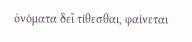ὀνόματα δεῖ τίθεσθαι, φαίνεται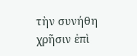τὴν συνήθη χρῆσιν ἐπὶ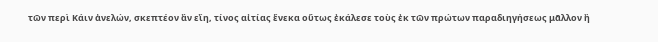τῶν περὶ Κάιν ἀνελών, σκεπτέον ἂν εἴη, τίνος αἰτίας ἕνεκα οὕτως ἐκάλεσε τοὺς ἐκ τῶν πρώτων παραδιηγήσεως μᾶλλον ἢ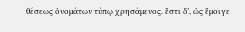θέσεως ὀνομάτων τύπῳ χρησάμενος. ἔστι δ’, ὡς ἔμοιγε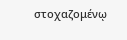στοχαζομένῳ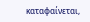καταφαίνεται,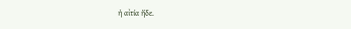ἡ αἰτία ἥδε.